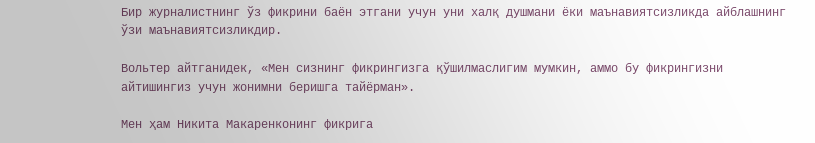Бир журналистнинг ўз фикрини баён этгани учун уни халқ душмани ёки маънавиятсизликда айблашнинг ўзи маънавиятсизликдир.

Вольтер айтганидек, «Мен сизнинг фикрингизга қўшилмаслигим мумкин, аммо бу фикрингизни айтишингиз учун жонимни беришга тайёрман».

Мен ҳам Никита Макаренконинг фикрига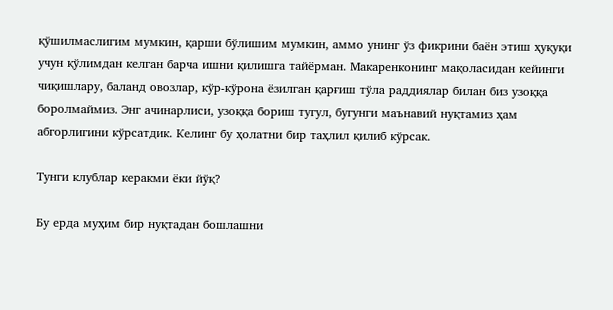қўшилмаслигим мумкин, қарши бўлишим мумкин, аммо унинг ўз фикрини баён этиш ҳуқуқи учун қўлимдан келган барча ишни қилишга тайёрман. Макаренконинг мақоласидан кейинги чиқишлару, баланд овозлар, кўр-кўрона ёзилган қарғиш тўла раддиялар билан биз узоққа боролмаймиз. Энг ачинарлиси, узоққа бориш тугул, бугунги маънавий нуқтамиз ҳам абгорлигини кўрсатдик. Келинг бу ҳолатни бир таҳлил қилиб кўрсак.

Тунги клублар керакми ёки йўқ?

Бу ерда муҳим бир нуқтадан бошлашни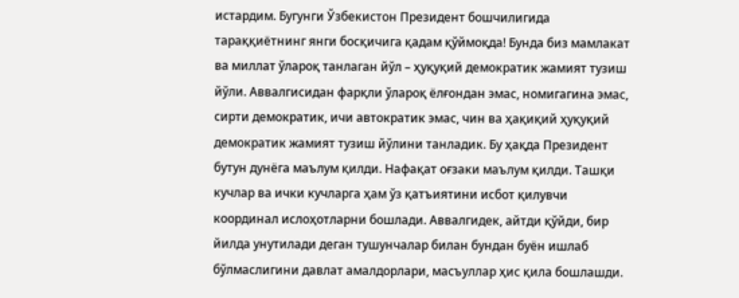истардим. Бугунги Ўзбекистон Президент бошчилигида тараққиётнинг янги босқичига қадам қўймоқда! Бунда биз мамлакат ва миллат ўлароқ танлаган йўл – ҳуқуқий демократик жамият тузиш йўли. Аввалгисидан фарқли ўлароқ ёлғондан эмас, номигагина эмас, сирти демократик, ичи автократик эмас, чин ва ҳақиқий ҳуқуқий демократик жамият тузиш йўлини танладик. Бу ҳақда Президент бутун дунёга маълум қилди. Нафақат оғзаки маълум қилди. Ташқи кучлар ва ички кучларга ҳам ўз қатъиятини исбот қилувчи координал ислоҳотларни бошлади. Аввалгидек, айтди қўйди, бир йилда унутилади деган тушунчалар билан бундан буён ишлаб бўлмаслигини давлат амалдорлари, масъуллар ҳис қила бошлашди.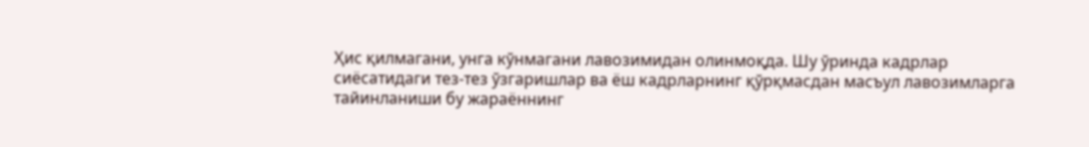Ҳис қилмагани, унга кўнмагани лавозимидан олинмоқда. Шу ўринда кадрлар сиёсатидаги тез-тез ўзгаришлар ва ёш кадрларнинг қўрқмасдан масъул лавозимларга тайинланиши бу жараённинг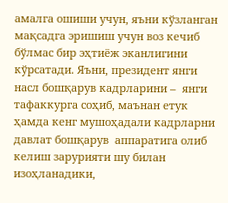амалга ошиши учун, яъни кўзланган мақсадга эришиш учун воз кечиб бўлмас бир эҳтиёж эканлигини кўрсатади. Яъни, президент янги насл бошқарув кадрларини –  янги тафаккурга соҳиб, маънан етук ҳамда кенг мушоҳадали кадрларни давлат бошқарув  аппаратига олиб келиш зарурияти шу билан изоҳланадики,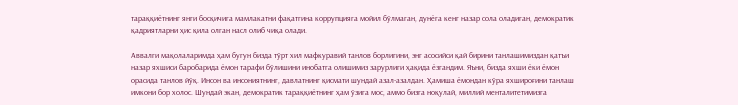тараққиётнинг янги босқичига мамлакатни фақатгина коррупцияга мойил бўлмаган, дунёга кенг назар сола оладиган, демократик қадриятларни ҳис қила олган насл олиб чиқа олади.

Аввалги мақолаларимда ҳам бугун бизда тўрт хил мафкуравий танлов борлигини, энг асосийси қай бирини танлашимиздан қатъи назар яхшиси баробарида ёмон тарафи бўлишини инобатга олишимиз зарурлиги ҳақида ёзгандим. Яъни, бизда яхши ёки ёмон орасида танлов йўқ. Инсон ва инсониятнинг, давлатнинг қисмати шундай азал-азалдан. Ҳамиша ёмондан кўра яхшироғини танлаш имкони бор холос. Шундай экан, демократик тараққиётнинг ҳам ўзига мос, аммо бизга ноқулай, миллий менталитетимизга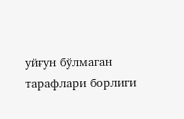уйғун бўлмаган тарафлари борлиги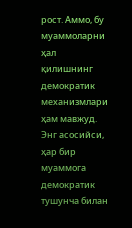рост. Аммо, бу муаммоларни ҳал қилишнинг демократик механизмлари ҳам мавжуд. Энг асосийси, ҳар бир муаммога демократик тушунча билан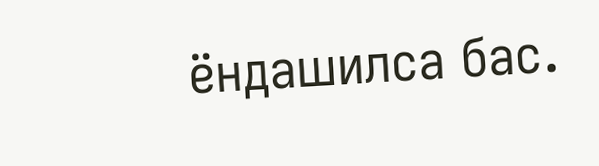ёндашилса бас.